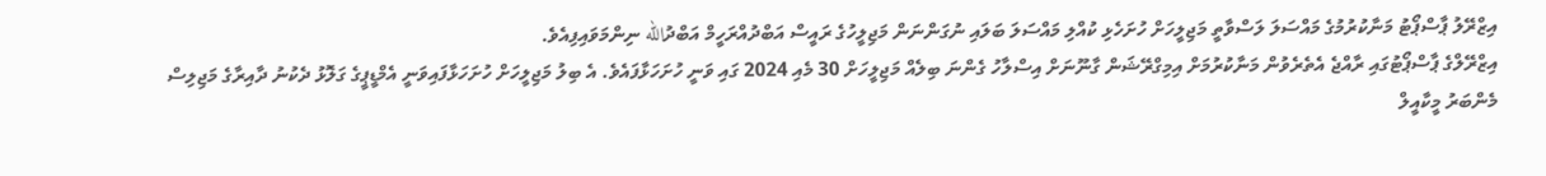އިޒްރޭލު ޕާސްޕޯޓު މަނާކުރުމުގެ މައްސަލަ ލަސްވާތީ މަޖިލީހަށް ހުށަހެޅި ކުއްލި މައްސަލަ ބަލައި ނުގަންނަން މަޖިލީހުގެ ރައީސް އަބްދުއްރަހީމް އަބްދުالله ނިންމަވައިފިއެވެ.
އިޒްރޭލްގެ ޕާސްޕޯޓުގައި ރާއްޖެ އެތެރެވުން މަނާކުރުމަށް އިމިގްރޭޝަން ގާނޫނަށް އިސްލާހު ގެންނަ ބިލެއް މަޖިލީހަށް 30 މެއި 2024 ގައި ވަނީ ހުށަހަޅާފައެވެ. އެ ބިލު މަޖިލީހަށް ހުށަހަޅާފައިވަނީ އެމްޑީޕީގެ ގަލޮޅު ދެކުނު ދާއިރާގެ މަޖިލިސް މެންބަރު މީކާއީލް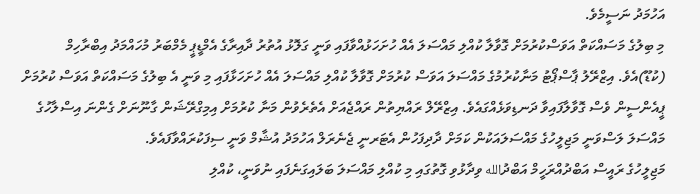އަހުމަދު ނަސީމެވެ.
މި ބިލުގެ މަސައްކަތް އަވަސްކުރުމަށް ގޮވާލާ ކުއްލި މައްސަލަ އެއް ހުށަހަޅުއްވާފައި ވަނީ ގަލޮޅު އުތުރު ދާއިރާގެ އެމްޑީޕީ މެމްބަރު މުހައްމަދު އިބްރާހިމް (ކުޑޫ)އެވެ. އިޒްރޭލު ޕާސްޕޯޓު މަނާކުރުމުގެ މައްސަލަ އަވަސް ކުރުމަށް ގޮވާލާ ކުއްލި މައްސަލަ އެއް ހުށަހަޅާފައި މި ވަނީ އެ ބިލުގެ މަސައްކަތް އަވަސް ކުރުމަށް ޕީއެންސީން ވެސް ގޮވާލާފައިވާ ދަނޑިވަޅެއްގައެވެ. އިޒްރޭލް ރައްޔިތުން ރައްޖެއަށް އެތެރެވުން މަނާ ކުރުމަށް އިމިގްރޭޝަން ގާނޫނަށް ގެންނަ އިސްލާހުގެ މައްސަލަ ލަސްވަނީ މަޖިލީހުގެ މައްސަލައަކުން ކަމަށް ދާދިފަހުން އެޓަރނީ ޖެނެރަލް އަހުމަދު އުޝާމް ވަނީ ސިފަކުރައްވާފައެވެ.
މަޖިލީހުގެ ރައީސް އަބްދުއްރަހީމް އަބްދުالله ވިދާޅުވި ގޮތުގައި މި ކުއްލި މައްސަލަ ބަލައިގަނެފައި ނުވަނީ، ކުއްލި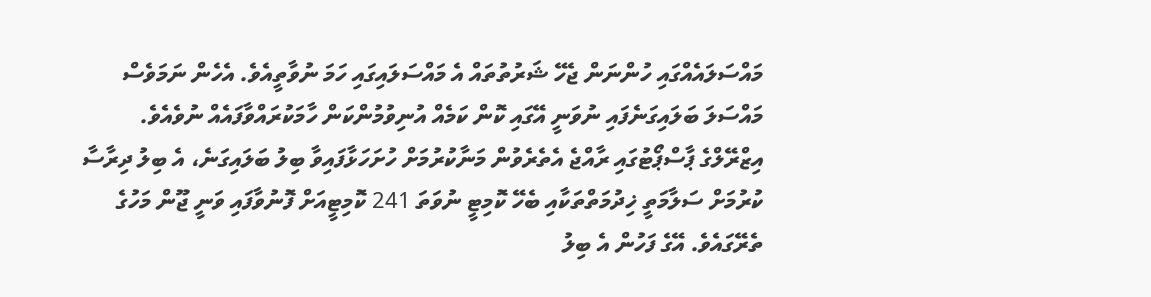މައްސަލައެއްގައި ހުންނަން ޖެހޭ ޝަރުތުތައް އެ މައްސަލައިގައި ހަމަ ނުވާތީއެވެ. އެހެން ނަމަވެސް މައްސަލަ ބަލައިގަނެފައި ނުވަނީ އޭގައި ކޮން ކަމެއް އުނިވުމުންކަން ހާމަކުރައްވާފައެއް ނުވެއެވެ.
އިޒްރޭލްގެ ޕާސްޕޯޓުގައި ރާއްޖެ އެތެރެވުން މަނާކުރުމަށް ހުށަހަޅާފައިވާ ބިލު ބަލައިގަނެ، އެ ބިލު ދިރާސާ ކުރުމަށް ސަލާމަތީ ޚިދުމަތްތަކާއި ބެހޭ ކޮމިޓީ ނުވަތަ 241 ކޮމިޓީއަށް ފޮނުވާފައި ވަނީ ޖޫން މަހުގެ ތެރޭގައެވެ. އޭގެ ފަހުން އެ ބިލު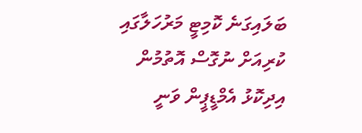ބަލައިގަނެ ކޮމިޓީ މަރުހަލާގައި ކުރިއަށް ނުގޮސް އޮތުމުން އިދިކޮޅު އެމްޑީޕީން ވަނީ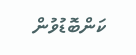ކަންބޮޑުވުން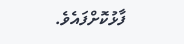ފާޅުކޮށްފައެވެ.